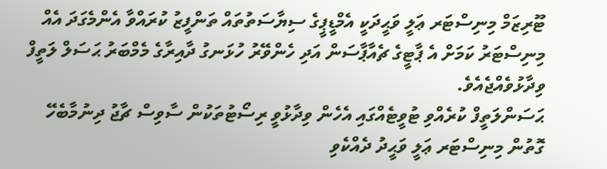ޓޫރިޒަމް މިނިސްޓަރ ޢަލީ ވަޙީދަކީ އެމްޑީޕީގެ ސިޔާސަތުތައް ތަންފީޒު ކުރައްވާ އެންމެގަދަ އެއް މިނިސްޓަރު ކަމަށް އެ ޕާޓީގެ ޗެއާޕާސަން އަދި ހެންވޭރު ހުޅަނގު ދާއިރާގެ މެމްބަރު ޙަސަލް ލަތީފް ވިދާޅުވެއްޖެއެވެ.
ޙަސަންލަތީފް ކުރެއްވި ޓުވީޓެއްގައި އެހެން ވިދާޅުވީ ރިސޯޓުތަކުން ސާވިސް ޗާޖު ދިނުމާބެހޭ ގޮތުން މިނިސްޓަރ ޢަލީ ވަޙީދު ދެއްކެވި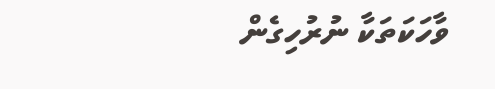ވާހަކަތަކާ ނުރުހިގެން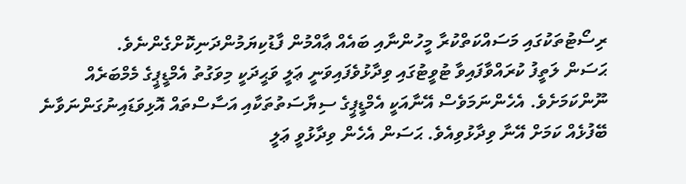ރިސޯޓުތަކުގައި މަސައްކަތްކުރާ މީހުންނާއި ބައެއް ޢާއްމުން ފާޑުކިޔަމުންދަނިކޮށްގެންނެވެ.
ޙަސަން ލަތީފު ކުރައްވާފައިވާ ޓުވީޓުގައި ވިދާޅުވެފައިވަނީ ޢަލީ ވަޙީދަކީ މިވަގުތު އެމްޑީޕީގެ މެމްބަރެއް ނޫންކަމަށެވެ. އެހެންނަމަވެސް އޭނާއަކީ އެމްޑީޕީގެ ސިޔާސަތުތަކާއި އަސާސްތައް އޮޅިވަޑައިނުގަންނަވާނެ ބޭފުޅެއް ކަމަށް އޭނާ ވިދާޅުވިއެވެ. ޙަސަން އެހެން ވިދާޅުވީ ޢަލީ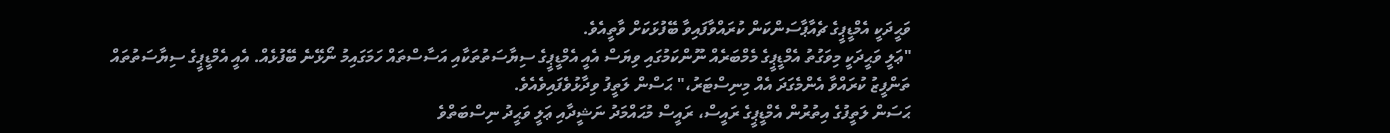ވަޙީދަކީ އެމްޑީޕީގެ ޗެއާޕާސަންކަން ކުރައްވާފައިވާ ބޭފުޅަކަށް ވާތީއެވެ.
"ޢަލީ ވަޙީދަކީ މިވަގުތު އެމްޑީޕީގެ މެމްބަރެއް ނޫންކަމުގައި ވިޔަސް އެއީ އެމްޑީޕީގެ ސިޔާސަތުތަކާއި އަސާސްތައް ހަމަގައިމު ނޯޅޭނެ ބޭފުޅެއް. އެއީ އެމްޑީޕީގެ ސިޔާސަތުތައް ތަންފީޒު ކުރައްވާ އެންމެގަދަ އެއް މިނިސްޓަރު،" ޙަސްން ލަތީފު ވިދާޅުވެފައިވެއެވެ.
ޙަސަން ލަތީފުގެ އިތުރުން އެމްޑީޕީގެ ރައީސް، ރައީސް މުޙައްމަދު ނަޝީދާއި ޢަލީ ވަޙީދު ނިސްބަތްވެ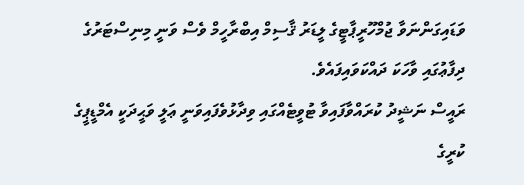ވަޑައިގަންނަވާ ޖުމްހޫރީޕާޓީގެ ލީޑަރު ޤާސިމް އިބްރާހީމް ވެސް ވަނީ މިނިސްޓަރުގެ ދިފާޢުގައި ވާހަކަ ދައްކަވައިފައެވެ.
ރައީސް ނަޝީދު ކުރައްވާފައިވާ ޓުވީޓެއްގައި ވިދާޅުވެފައިވަނީ ޢަލީ ވަޙީދަކީ އެމްޑީޕީގެ ކުރީގެ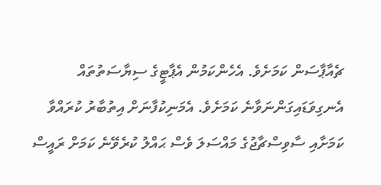ޗެއާޕާސަން ކަމަށެވެ. އެހެންކަމުން އެޕާޓީގެ ސިޔާސަތުތައް އެނގިވަޑައިގަންނަވާނެ ކަމަށެވެ. އެމަނިކުފާނަށް އިތުބާރު ކުރައްވާ ކަމަށާއި ސާވިސްޗާޖުގެ މައްސަލަ ވެސް ޙައްލު ކުރެވޭނެ ކަމަށް ރައީސް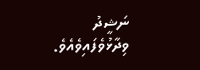ނަޝީދު ވިދާޅުވެފައިވެއެވެ.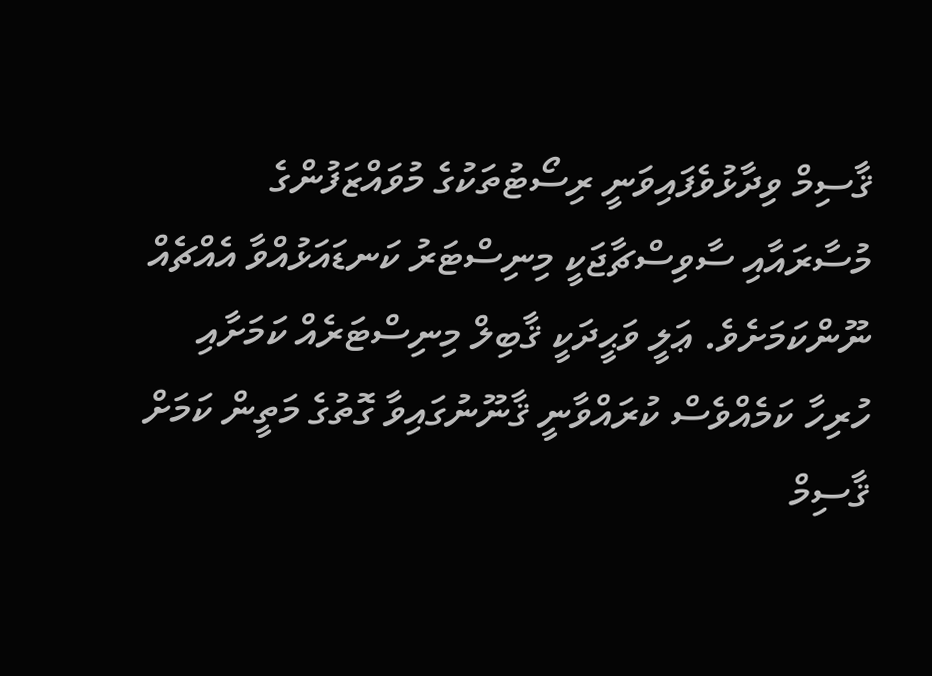ޤާސިމް ވިދާޅުވެފައިވަނީ ރިސޯޓުތަކުގެ މުވައްޒަފުންގެ މުސާރައާއި ސާވިސްޗާޖަކީ މިނިސްޓަރު ކަނޑައަޅުއްވާ އެއްޗެއް ނޫންކަމަށެވެ. ޢަލީ ވަޙީދަކީ ޤާބިލް މިނިސްޓަރެއް ކަމަށާއި ހުރިހާ ކަމެއްވެސް ކުރައްވާނީ ޤާނޫނުގައިވާ ގޮތުގެ މަތީން ކަމަށް ޤާސިމް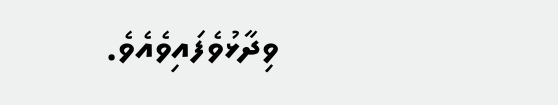ވިދާޅުވެފައިވެއެވެ.